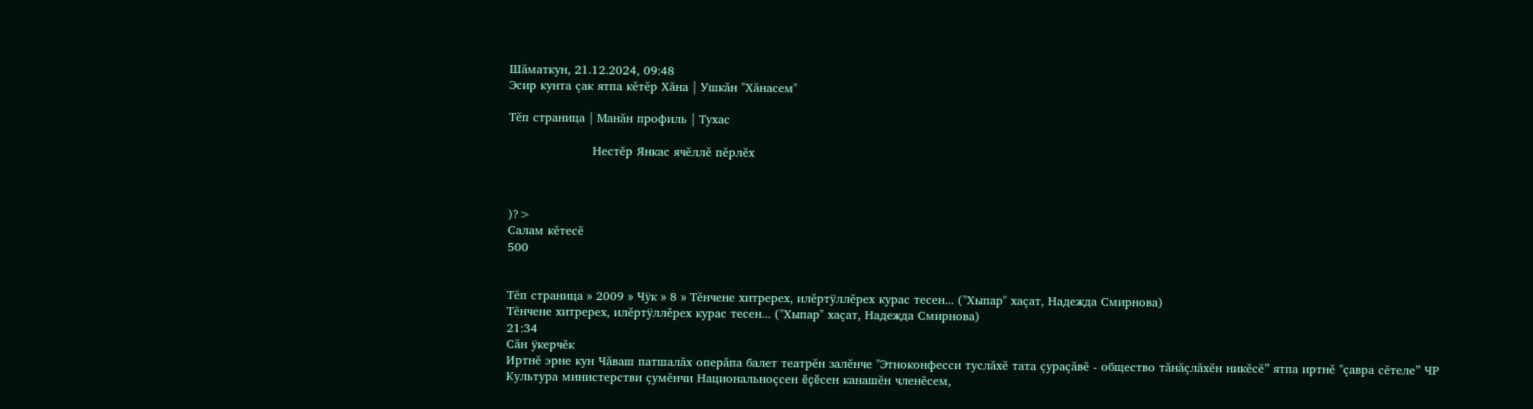Шăматкун, 21.12.2024, 09:48
Эсир кунта çак ятпа кĕтĕр Хăна | Ушкăн "Хăнасем"

Тĕп страница | Манăн профиль | Тухас

                     Нестĕр Янкас ячĕллĕ пĕрлĕх



)?>
Салам кĕтесĕ
500


Тĕп страница » 2009 » Чÿк » 8 » Тĕнчене хитререх, илĕртÿллĕрех курас тесен... ("Хыпар" хаçат, Надежда Смирнова)
Тĕнчене хитререх, илĕртÿллĕрех курас тесен... ("Хыпар" хаçат, Надежда Смирнова)
21:34
Сăн ÿкерчĕк
Иртнĕ эрне кун Чăваш патшалăх оперăпа балет театрĕн залĕнче "Этноконфесси туслăхĕ тата çураçăвĕ - общество тăнăçлăхĕн никĕсĕ” ятпа иртнĕ "çавра сĕтеле” ЧР Культура министерстви çумĕнчи Национальноçсен ĕçĕсен канашĕн членĕсем,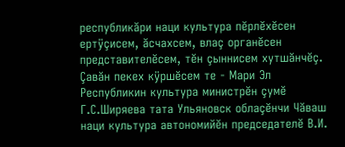республикăри наци культура пĕрлĕхĕсен ертÿçисем, ăсчахсем, влаç органĕсен представителĕсем, тĕн çыннисем хутшăнчĕç. Çавăн пекех кÿршĕсем те - Мари Эл Республикин культура министрĕн çумĕ Г.С.Ширяева тата Ульяновск облаçĕнчи Чăваш наци культура автономийĕн председателĕ В.И.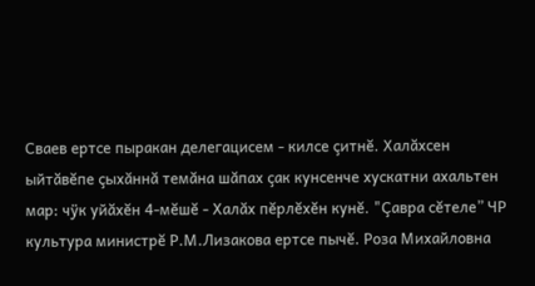Сваев ертсе пыракан делегацисем - килсе çитнĕ. Халăхсен ыйтăвĕпе çыхăннă темăна шăпах çак кунсенче хускатни ахальтен мар: чÿк уйăхĕн 4-мĕшĕ - Халăх пĕрлĕхĕн кунĕ. "Çавра сĕтеле” ЧР культура министрĕ Р.М.Лизакова ертсе пычĕ. Роза Михайловна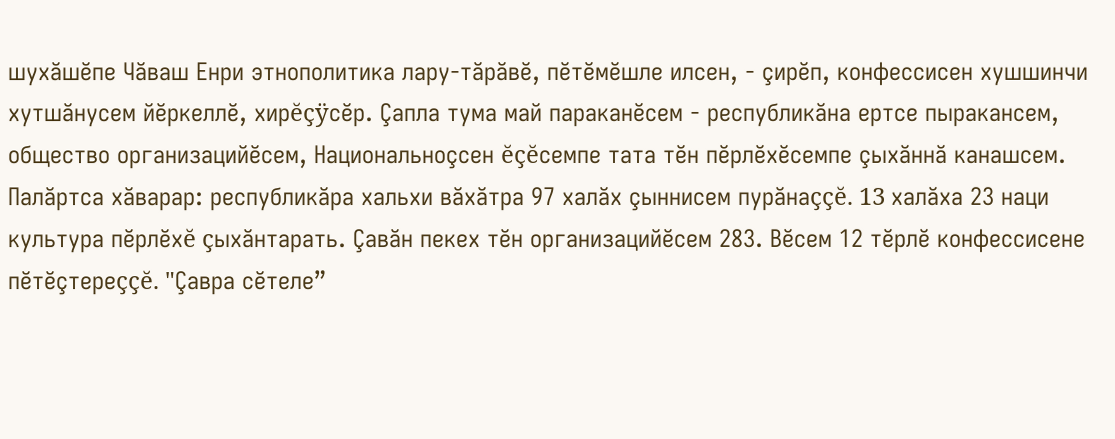шухăшĕпе Чăваш Енри этнополитика лару-тăрăвĕ, пĕтĕмĕшле илсен, - çирĕп, конфессисен хушшинчи хутшăнусем йĕркеллĕ, хирĕçÿсĕр. Çапла тума май параканĕсем - республикăна ертсе пыракансем, общество организацийĕсем, Национальноçсен ĕçĕсемпе тата тĕн пĕрлĕхĕсемпе çыхăннă канашсем. Палăртса хăварар: республикăра хальхи вăхăтра 97 халăх çыннисем пурăнаççĕ. 13 халăха 23 наци культура пĕрлĕхĕ çыхăнтарать. Çавăн пекех тĕн организацийĕсем 283. Вĕсем 12 тĕрлĕ конфессисене пĕтĕçтереççĕ. "Çавра сĕтеле”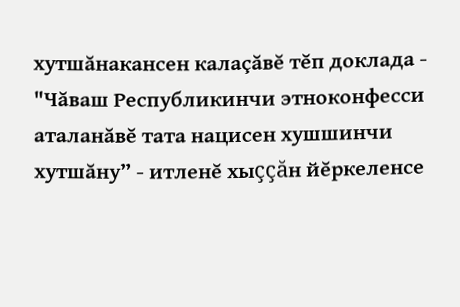хутшăнакансен калаçăвĕ тĕп доклада - "Чăваш Республикинчи этноконфесси аталанăвĕ тата нацисен хушшинчи хутшăну” - итленĕ хыççăн йĕркеленсе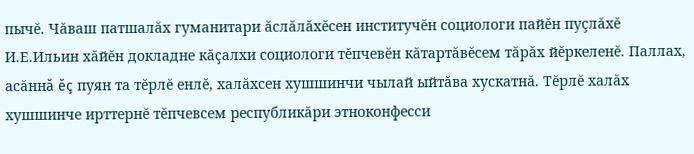пычĕ. Чăваш патшалăх гуманитари ăслăлăхĕсен институчĕн социологи пайĕн пуçлăхĕ И.Е.Ильин хăйĕн докладне кăçалхи социологи тĕпчевĕн кăтартăвĕсем тăрăх йĕркеленĕ. Паллах, асăннă ĕç пуян та тĕрлĕ енлĕ, халăхсен хушшинчи чылай ыйтăва хускатнă. Тĕрлĕ халăх хушшинче ирттернĕ тĕпчевсем республикăри этноконфесси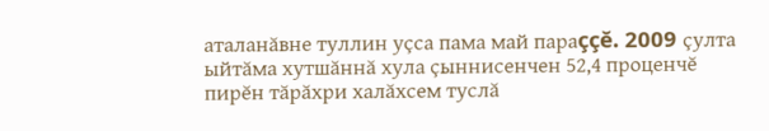аталанăвне туллин уçса пама май параççĕ. 2009 çулта ыйтăма хутшăннă хула çыннисенчен 52,4 проценчĕ пирĕн тăрăхри халăхсем туслă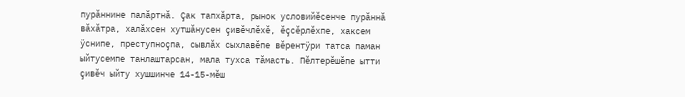пурăннине палăртнă. Çак тапхăрта, рынок условийĕсенче пурăннă вăхăтра, халăхсен хутшăнусен çивĕчлĕхĕ, ĕçсĕрлĕхпе, хаксем ÿснипе, преступноçпа, сывлăх сыхлавĕпе вĕрентÿри татса паман ыйтусемпе танлаштарсан, мала тухса тăмасть. Пĕлтерĕшĕпе ытти çивĕч ыйту хушшинче 14-15-мĕш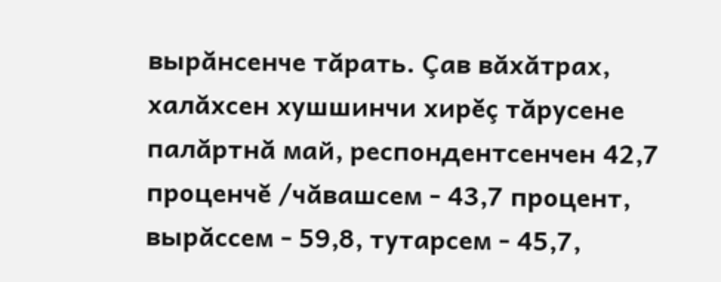вырăнсенче тăрать. Çав вăхăтрах, халăхсен хушшинчи хирĕç тăрусене палăртнă май, респондентсенчен 42,7 проценчĕ /чăвашсем - 43,7 процент, вырăссем - 59,8, тутарсем - 45,7,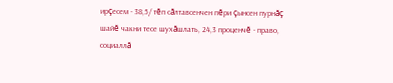ирçесем - 38,5/ тĕп сăлтавсенчен пĕри çынсен пурнăç шайĕ чакни тесе шухăшлать, 24,3 проценчĕ - право, социаллă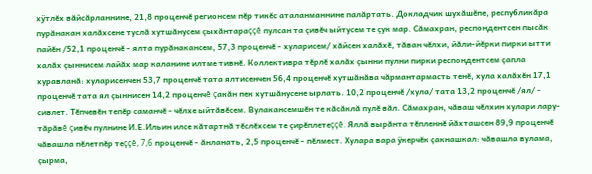хÿтлĕх вăйсăрланнине, 21,8 проценчĕ регионсем пĕр тикĕс аталанманнине палăртать. Докладчик шухăшĕпе, республикăра пурăнакан халăхсене туслă хутшăнусем çыхăнтараççĕ пулсан та çивĕч ыйтусем те çук мар. Сăмахран, респондентсен пысăк пайĕн /52,1 проценчĕ - ялта пурăнакансем, 57,3 проценчĕ - хуларисем/ хăйсен халăхĕ, тăван чĕлхи, йăли-йĕрки пирки ытти халăх çыннисем лайăх мар каланине илтме тивнĕ. Коллективра тĕрлĕ халăх çынни пулни пирки респондентсем çапла хуравланă: хуларисенчен 53,7 проценчĕ тата ялтисенчен 56,4 проценчĕ хутшăнăва чăрмантармасть тенĕ, хула халăхĕн 17,1 проценчĕ тата ял çыннисен 14,2 проценчĕ çакăн пек хутшăнусене ырлать. 10,2 проценчĕ /хула/ тата 13,2 проценчĕ /ял/ - сивлет. Тĕпчевĕн тепĕр саманчĕ - чĕлхе ыйтăвĕсем. Вулакансемшĕн те кăсăклă пулĕ вăл. Сăмахран, чăваш чĕлхин хулари лару-тăрăвĕ çивĕч пулнине И.Е.Ильин илсе кăтартнă тĕслĕхсем те çирĕплетеççĕ. Яллă вырăнта тĕпленнĕ йăхташсен 89,9 проценчĕ чăвашла пĕлетпĕр теççĕ, 7,6 проценчĕ - ăнланать, 2,5 проценчĕ - пĕлмест. Хулара вара ÿкерчĕк çакнашкал: чăвашла вулама, çырма,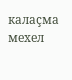калаçма мехел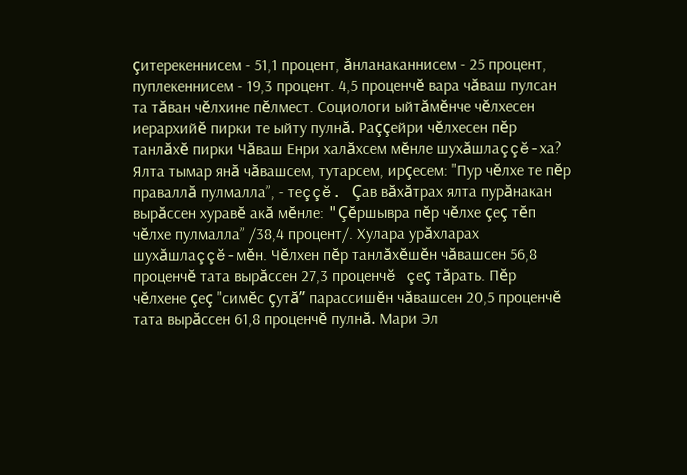çитерекеннисем - 51,1 процент, ăнланаканнисем - 25 процент, пуплекеннисем - 19,3 процент. 4,5 проценчĕ вара чăваш пулсан та тăван чĕлхине пĕлмест. Социологи ыйтăмĕнче чĕлхесен иерархийĕ пирки те ыйту пулнă. Раççейри чĕлхесен пĕр танлăхĕ пирки Чăваш Енри халăхсем мĕнле шухăшлаççĕ-ха? Ялта тымар янă чăвашсем, тутарсем, ирçесем: "Пур чĕлхе те пĕр праваллă пулмалла”, - теççĕ. Çав вăхăтрах ялта пурăнакан вырăссен хуравĕ акă мĕнле: "Çĕршывра пĕр чĕлхе çеç тĕп чĕлхе пулмалла” /38,4 процент/. Хулара урăхларах шухăшлаççĕ-мĕн. Чĕлхен пĕр танлăхĕшĕн чăвашсен 56,8 проценчĕ тата вырăссен 27,3 проценчĕ çеç тăрать. Пĕр чĕлхене çеç "симĕс çутă” парассишĕн чăвашсен 20,5 проценчĕ тата вырăссен 61,8 проценчĕ пулнă. Мари Эл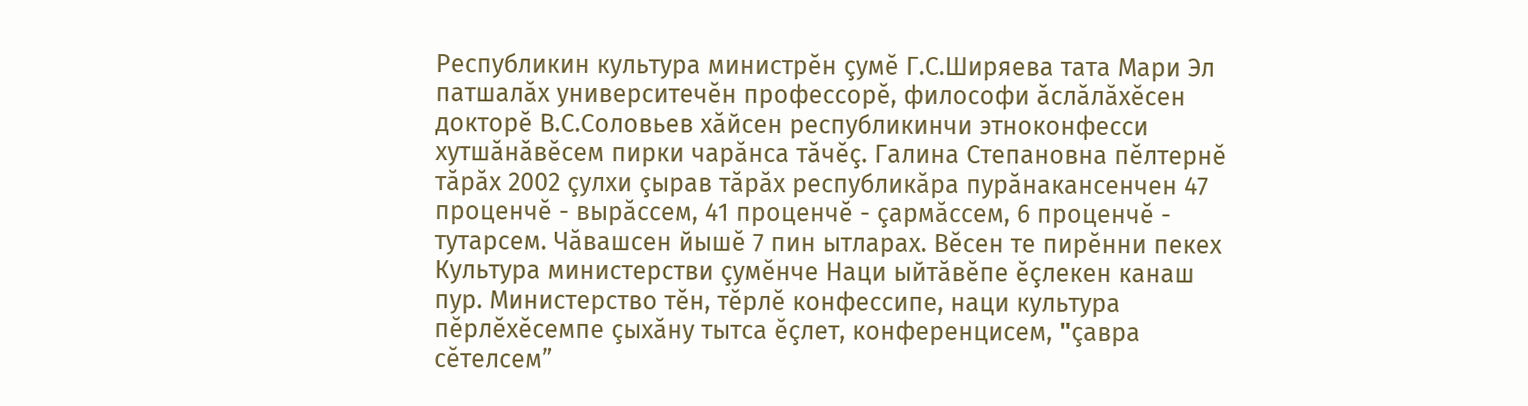Республикин культура министрĕн çумĕ Г.С.Ширяева тата Мари Эл патшалăх университечĕн профессорĕ, философи ăслăлăхĕсен докторĕ В.С.Соловьев хăйсен республикинчи этноконфесси хутшăнăвĕсем пирки чарăнса тăчĕç. Галина Степановна пĕлтернĕ тăрăх 2002 çулхи çырав тăрăх республикăра пурăнакансенчен 47 проценчĕ - вырăссем, 41 проценчĕ - çармăссем, 6 проценчĕ - тутарсем. Чăвашсен йышĕ 7 пин ытларах. Вĕсен те пирĕнни пекех Культура министерстви çумĕнче Наци ыйтăвĕпе ĕçлекен канаш пур. Министерство тĕн, тĕрлĕ конфессипе, наци культура пĕрлĕхĕсемпе çыхăну тытса ĕçлет, конференцисем, "çавра сĕтелсем”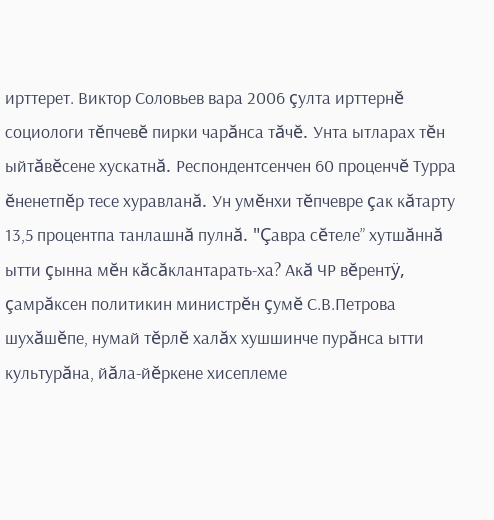ирттерет. Виктор Соловьев вара 2006 çулта ирттернĕ социологи тĕпчевĕ пирки чарăнса тăчĕ. Унта ытларах тĕн ыйтăвĕсене хускатнă. Респондентсенчен 60 проценчĕ Турра ĕненетпĕр тесе хуравланă. Ун умĕнхи тĕпчевре çак кăтарту 13,5 процентпа танлашнă пулнă. "Çавра сĕтеле” хутшăннă ытти çынна мĕн кăсăклантарать-ха? Акă ЧР вĕрентÿ, çамрăксен политикин министрĕн çумĕ С.В.Петрова шухăшĕпе, нумай тĕрлĕ халăх хушшинче пурăнса ытти культурăна, йăла-йĕркене хисеплеме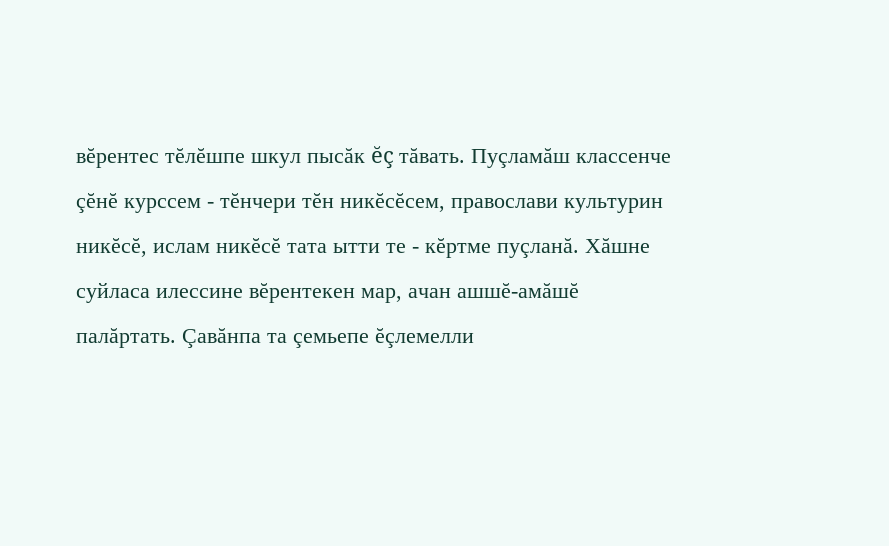вĕрентес тĕлĕшпе шкул пысăк ĕç тăвать. Пуçламăш классенче çĕнĕ курссем - тĕнчери тĕн никĕсĕсем, православи культурин никĕсĕ, ислам никĕсĕ тата ытти те - кĕртме пуçланă. Хăшне суйласа илессине вĕрентекен мар, ачан ашшĕ-амăшĕ палăртать. Çавăнпа та çемьепе ĕçлемелли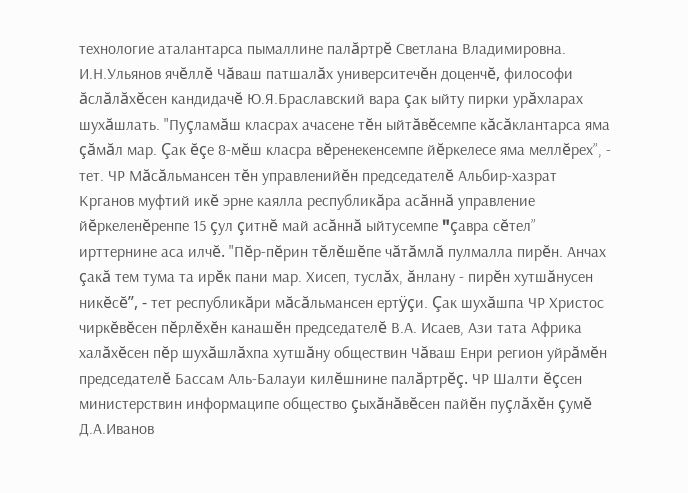технологие аталантарса пымаллине палăртрĕ Светлана Владимировна. И.Н.Ульянов ячĕллĕ Чăваш патшалăх университечĕн доценчĕ, философи ăслăлăхĕсен кандидачĕ Ю.Я.Браславский вара çак ыйту пирки урăхларах шухăшлать. "Пуçламăш класрах ачасене тĕн ыйтăвĕсемпе кăсăклантарса яма çăмăл мар. Çак ĕçе 8-мĕш класра вĕренекенсемпе йĕркелесе яма меллĕрех”, - тет. ЧР Мăсăльмансен тĕн управленийĕн председателĕ Альбир-хазрат Крганов муфтий икĕ эрне каялла республикăра асăннă управление йĕркеленĕренпе 15 çул çитнĕ май асăннă ыйтусемпе "çавра сĕтел” ирттернине аса илчĕ. "Пĕр-пĕрин тĕлĕшĕпе чăтăмлă пулмалла пирĕн. Анчах çакă тем тума та ирĕк пани мар. Хисеп, туслăх, ăнлану - пирĕн хутшăнусен никĕсĕ”, - тет республикăри мăсăльмансен ертÿçи. Çак шухăшпа ЧР Христос чиркĕвĕсен пĕрлĕхĕн канашĕн председателĕ В.А. Исаев, Ази тата Африка халăхĕсен пĕр шухăшлăхпа хутшăну обществин Чăваш Енри регион уйрăмĕн председателĕ Бассам Аль-Балауи килĕшнине палăртрĕç. ЧР Шалти ĕçсен министерствин информаципе общество çыхăнăвĕсен пайĕн пуçлăхĕн çумĕ Д.А.Иванов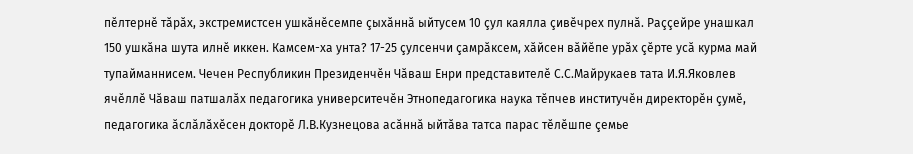пĕлтернĕ тăрăх, экстремистсен ушкăнĕсемпе çыхăннă ыйтусем 10 çул каялла çивĕчрех пулнă. Раççейре унашкал 150 ушкăна шута илнĕ иккен. Камсем-ха унта? 17-25 çулсенчи çамрăксем, хăйсен вăйĕпе урăх çĕрте усă курма май тупайманнисем. Чечен Республикин Президенчĕн Чăваш Енри представителĕ С.С.Майрукаев тата И.Я.Яковлев ячĕллĕ Чăваш патшалăх педагогика университечĕн Этнопедагогика наука тĕпчев институчĕн директорĕн çумĕ, педагогика ăслăлăхĕсен докторĕ Л.В.Кузнецова асăннă ыйтăва татса парас тĕлĕшпе çемье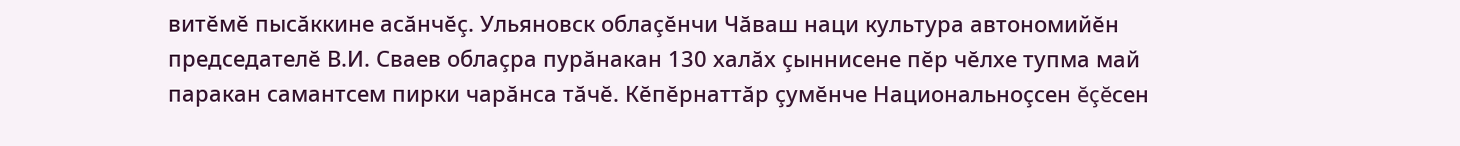витĕмĕ пысăккине асăнчĕç. Ульяновск облаçĕнчи Чăваш наци культура автономийĕн председателĕ В.И. Сваев облаçра пурăнакан 130 халăх çыннисене пĕр чĕлхе тупма май паракан самантсем пирки чарăнса тăчĕ. Кĕпĕрнаттăр çумĕнче Национальноçсен ĕçĕсен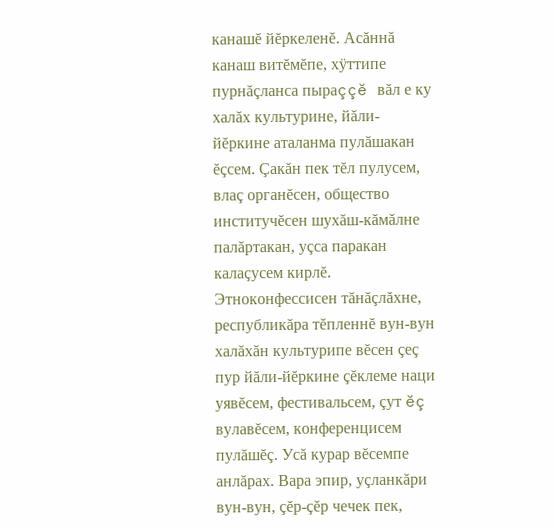канашĕ йĕркеленĕ. Асăннă канаш витĕмĕпе, хÿттипе пурнăçланса пыраççĕ вăл е ку халăх культурине, йăли-йĕркине аталанма пулăшакан ĕçсем. Çакăн пек тĕл пулусем, влаç органĕсен, общество институчĕсен шухăш-кăмăлне палăртакан, уçса паракан калаçусем кирлĕ. Этноконфессисен тăнăçлăхне, республикăра тĕпленнĕ вун-вун халăхăн культурипе вĕсен çеç пур йăли-йĕркине çĕклеме наци уявĕсем, фестивальсем, çут ĕç вулавĕсем, конференцисем пулăшĕç. Усă курар вĕсемпе анлăрах. Вара эпир, уçланкăри вун-вун, çĕр-çĕр чечек пек,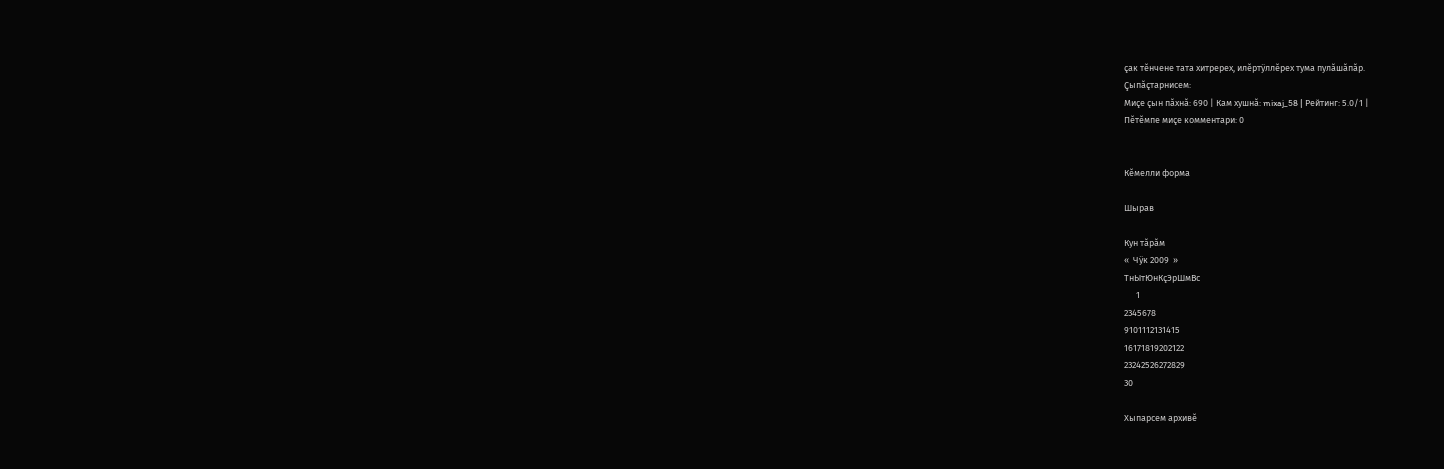çак тĕнчене тата хитререх, илĕртÿллĕрех тума пулăшăпăр.
Çыпăçтарнисем:
Миçе çын пăхнă: 690 | Кам хушнă: mixaj_58 | Рейтинг: 5.0/1 |
Пĕтĕмпе миçе комментари: 0


Кĕмелли форма

Шырав

Кун тăрăм
«  Чÿк 2009  »
ТнЫтЮнКçЭрШмВс
      1
2345678
9101112131415
16171819202122
23242526272829
30

Хыпарсем архивĕ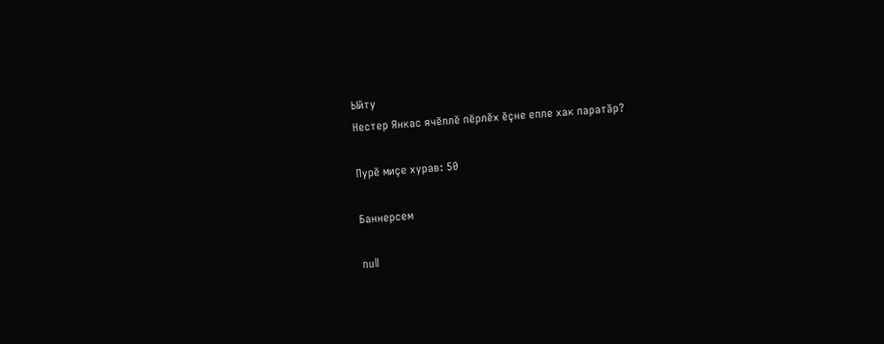Ыйту
Нестер Янкас ячĕллĕ пĕрлĕх ĕçне епле хак паратăр?

Пурĕ миçе хурав: 50

Баннерсем

null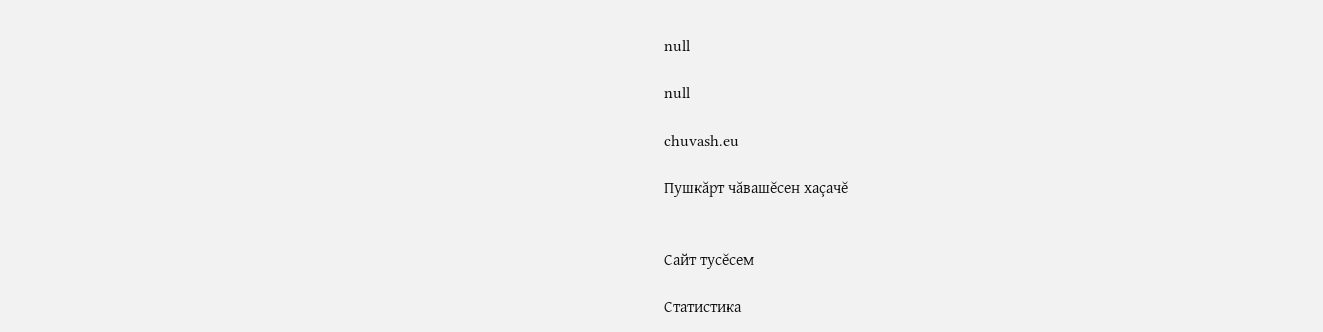null

null

chuvash.eu

Пушкăрт чăвашĕсен хаçачĕ


Сайт тусĕсем

Статистика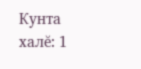Кунта халĕ: 1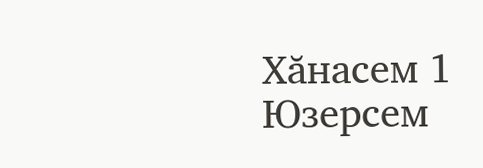Хăнасем 1
Юзерсем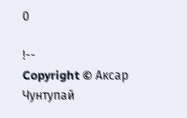0

!--
Copyright © Аксар Чунтупай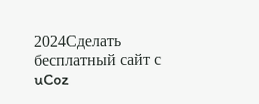2024Сделать бесплатный сайт с uCoz